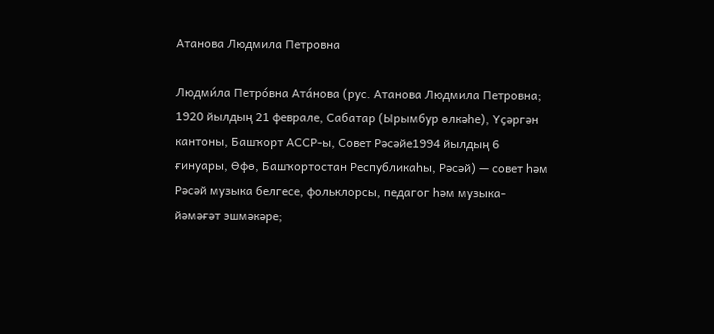Атанова Людмила Петровна

Людми́ла Петро́вна Ата́нова (рус. Атанова Людмила Петровна; 1920 йылдың 21 феврале, Сабатар (Ырымбур өлкәһе), Үҫәргән кантоны, Башҡорт АССР-ы, Совет Рәсәйе1994 йылдың 6 ғинуары, Өфө, Башҡортостан Республикаhы, Рәсәй) — совет һәм Рәсәй музыка белгесе, фольклорсы, педагог һәм музыка-йәмәғәт эшмәкәре;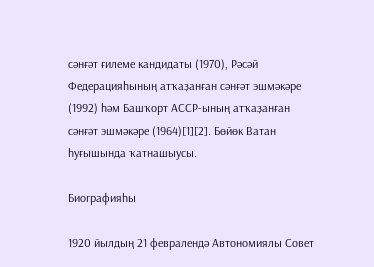сәнғәт ғилеме кандидаты (1970), Рәсәй Федерацияһының атҡаҙанған сәнғәт эшмәкәре (1992) һәм Башҡорт АССР-ының атҡаҙанған сәнғәт эшмәкәре (1964)[1][2]. Бөйөк Ватан һуғышында ҡатнашыусы.

Биографияһы

1920 йылдың 21 февралендә Автономиялы Совет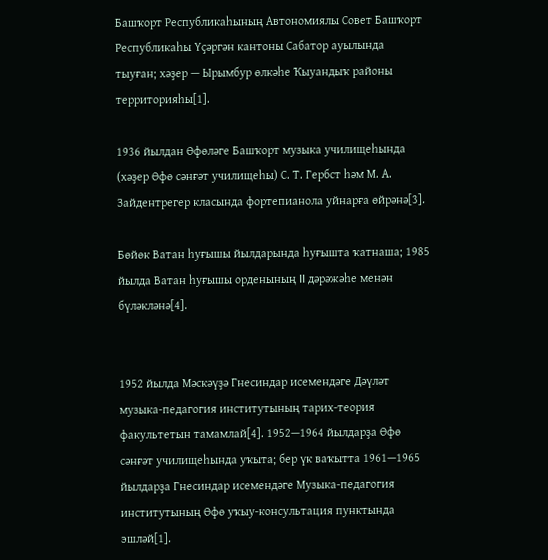Башҡорт Республикаһының Автономиялы Совет Башҡорт Республикаһы Үҫәргән кантоны Сабатор ауылында тыуған; хәҙер — Ырымбур өлкәһе Ҡыуандыҡ районы территорияһы[1].

1936 йылдан Өфөләге Башҡорт музыка училищеһында (хәҙер Өфө сәнғәт училищеһы) С. Т. Гербст һәм М. А. Зайдентрегер класында фортепианола уйнарға өйрәнә[3].

Бөйөк Ватан һуғышы йылдарында һуғышта ҡатнаша; 1985 йылда Ватан һуғышы орденының II дәрәжәһе менән бүләкләнә[4].


1952 йылда Мәскәүҙә Гнесиндар исемендәге Дәүләт музыка-педагогия институтының тарих-теория факультетын тамамлай[4]. 1952—1964 йылдарҙа Өфө сәнғәт училищеһында уҡыта; бер үк ваҡытта 1961—1965 йылдарҙа Гнесиндар исемендәге Музыка-педагогия институтының Өфө уҡыу-консультация пунктында эшләй[1].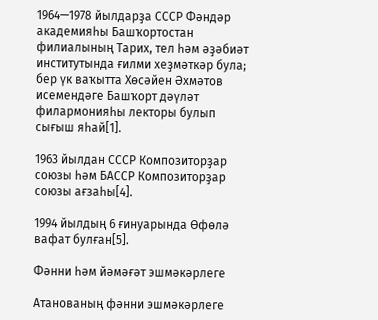1964—1978 йылдарҙа СССР Фәндәр академияһы Башҡортостан филиалының Тарих, тел һәм әҙәбиәт институтында ғилми хеҙмәткәр була; бер үк ваҡытта Хөсәйен Әхмәтов исемендәге Башҡорт дәүләт филармонияһы лекторы булып сығыш яһай[1].

1963 йылдан СССР Композиторҙар союзы һәм БАССР Композиторҙар союзы ағзаһы[4].

1994 йылдың 6 ғинуарында Өфөлә вафат булған[5].

Фәнни һәм йәмәғәт эшмәкәрлеге

Атанованың фәнни эшмәкәрлеге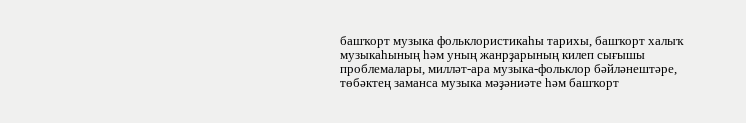башҡорт музыка фольклористикаһы тарихы, башҡорт халыҡ музыкаһының һәм уның жанрҙарының килеп сығышы проблемалары, милләт-ара музыка-фольклор бәйләнештәре, төбәктең заманса музыка мәҙәниәте һәм башҡорт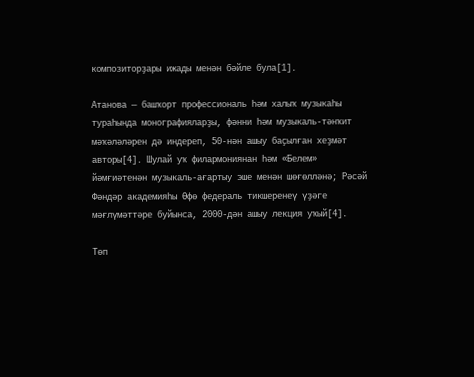композиторҙары ижады менән бәйле була[1].

Атанова — башҡорт профессиональ һәм халыҡ музыкаһы тураһында монографияларҙы, фәнни һәм музыкаль-тәнҡит мәҡәләләрен дә индереп, 50-нән ашыу баҫылған хеҙмәт авторы[4]. Шулай уҡ филармониянан һәм «Белем» йәмғиәтенән музыкаль-ағартыу эше менән шөғөлләнә; Рәсәй Фәндәр академияһы Өфө федераль тикшеренеү үҙәге мәғлүмәттәре буйынса, 2000-дән ашыу лекция уҡый[4].

Төп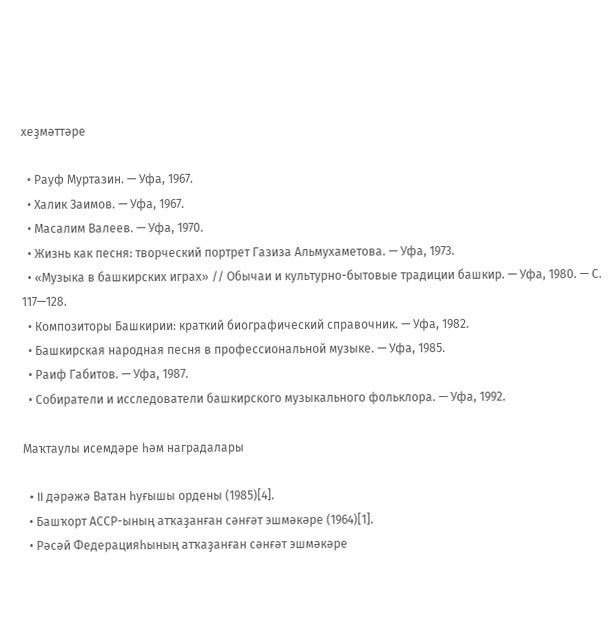хеҙмәттәре

  • Рауф Муртазин. — Уфа, 1967.
  • Халик Заимов. — Уфа, 1967.
  • Масалим Валеев. — Уфа, 1970.
  • Жизнь как песня: творческий портрет Газиза Альмухаметова. — Уфа, 1973.
  • «Музыка в башкирских играх» // Обычаи и культурно-бытовые традиции башкир. — Уфа, 1980. — С. 117—128.
  • Композиторы Башкирии: краткий биографический справочник. — Уфа, 1982.
  • Башкирская народная песня в профессиональной музыке. — Уфа, 1985.
  • Раиф Габитов. — Уфа, 1987.
  • Собиратели и исследователи башкирского музыкального фольклора. — Уфа, 1992.

Маҡтаулы исемдәре һәм наградалары

  • II дәрәжә Ватан һуғышы ордены (1985)[4].
  • Башҡорт АССР-ының атҡаҙанған сәнғәт эшмәкәре (1964)[1].
  • Рәсәй Федерацияһының атҡаҙанған сәнғәт эшмәкәре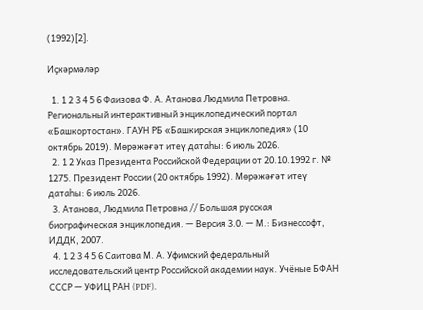(1992)[2].

Иҫкәрмәләр

  1. 1 2 3 4 5 6 Фаизова Ф. А. Атанова Людмила Петровна. Региональный интерактивный энциклопедический портал «Башкортостан». ГАУН РБ «Башкирская энциклопедия» (10 октябрь 2019). Мөрәжәғәт итеү датаһы: 6 июль 2026.
  2. 1 2 Указ Президента Российской Федерации от 20.10.1992 г. № 1275. Президент России (20 октябрь 1992). Мөрәжәғәт итеү датаһы: 6 июль 2026.
  3. Атанова, Людмила Петровна // Большая русская биографическая энциклопедия. — Версия 3.0. — М.: Бизнессофт, ИДДК, 2007.
  4. 1 2 3 4 5 6 Саитова М. А. Уфимский федеральный исследовательский центр Российской академии наук. Учёные БФАН СССР — УФИЦ РАН (PDF).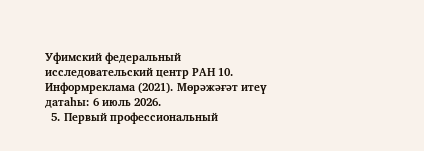Уфимский федеральный исследовательский центр РАН 10. Информреклама (2021). Мөрәжәғәт итеү датаһы: 6 июль 2026.
  5. Первый профессиональный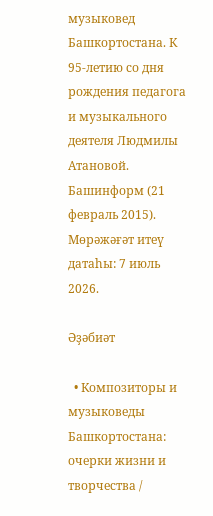музыковед Башкортостана. К 95-летию со дня рождения педагога и музыкального деятеля Людмилы Атановой. Башинформ (21 февраль 2015). Мөрәжәғәт итеү датаһы: 7 июль 2026.

Әҙәбиәт

  • Композиторы и музыковеды Башкортостана: очерки жизни и творчества /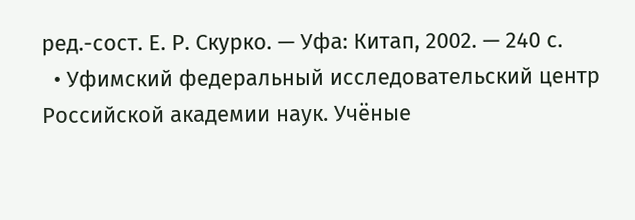ред.-сост. Е. Р. Скурко. — Уфа: Китап, 2002. — 240 с.
  • Уфимский федеральный исследовательский центр Российской академии наук. Учёные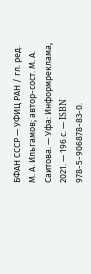БФАН СССР — УФИЦ РАН / гл. ред. М. А. Ильгамов; автор-сост. М. А. Саитова. — Уфа: Информреклама, 2021. — 196 с. — ISBN 978-5-906878-83-0.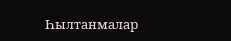Һылтанмалар